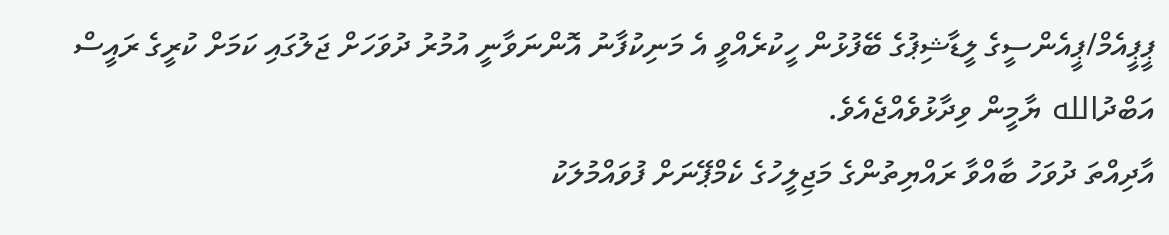ޕީޕީއެމް/ޕީއެންސީގެ ލީޑާޝިޕުގެ ބޭފުޅުން ހީކުރެއްވީ އެ މަނިކުފާނު އޮންނަވާނީ އުމުރު ދުވަހަށް ޖަލުގައި ކަމަށް ކުރީގެ ރައީސް އަބްދުالله ޔާމީން ވިދާޅުވެއްޖެއެވެ.
އާދިއްތަ ދުވަހު ބާއްވާ ރައްޔިތުންގެ މަޖިލީހުގެ ކެމްޕޭނަށް ފުވައްމުލަކު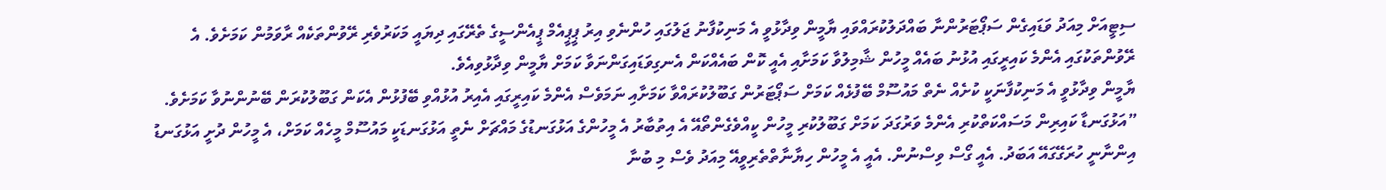ސިޓީއަށް މިއަދު ވަޑައިގެން ސަޕޯޓަރުންނާ ބައްދަލުކުރައްވައި ޔާމީން ވިދާޅުވީ އެ މަނިކުފާނު ޖަލުގައި ހުންނެވި އިރު ޕީޕީއެމް ޕީއެންސީގެ ތެރޭގައި ދިޔައީ މަކަރުވެރި ރޭވުންތަކެއް ރާވަމުން ކަމަށެވެ. އެ ރޭވުންތަކުގައި އެންމެ ކައިރީގައި އުޅުނު ބައެއް މީހުން ޝާމިލުވާ ކަމަށާއި އެއީ ކޮން ބައެއްކަން އެނގިވަޑައިގަންނަވާ ކަމަށް ޔާމީން ވިދާޅުވިއެވެ.
ޔާމީން ވިދާޅުވީ އެ މަނިކުފާނަކީ ކުށެއް ނެތް މައުސޫމް ބޭފުޅެއް ކަމަށް ސަޕޯޓަރުން ގަބޫލުކުރައްވާ ކަމަށާއި ނަމަވެސް އެންމެ ކައިރީގައި އެއިރު އުޅުއްވި ބޭފުޅުން އެކަން ގަބޫލުކުރަން ބޭނުންނުވާ ކަމަށެވެ.
”އަޅުގަނޑާ ކައިރިން މަސައްކަތްކުރި އެންމެ ވަރުގަދަ ކަމަށް ގަބޫލުކުރި މީހުން ކީއްވެގެންތޯއޭ އެ އިތުބާރު އެ މީހުންގެ އަޅުގަނޑުގެ މައްޗަށް ނެތީ އަޅުގަނޑަކީ މައުސޫމް މީހެއް ކަމަށް، އެ މީހުން ދުށީ އަޅުގަނޑު އިންނާނީ ހުރަގޭގައޭ އަބަދު. އެއީ ގޯސް ވިސްނުން. އެއީ އެ މީހުން ހިޔާނާތްތެރިވީއޭ މިއަދު ވެސް މި ބުނާ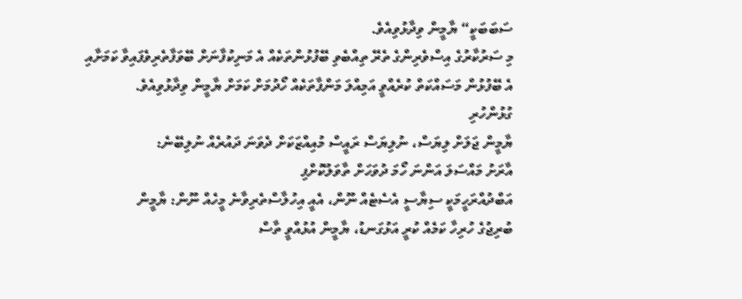ސަބަބަކީ“ ޔާމީން ވިދާޅުވިއެވެ.
މި ސަރުކާރުގެ އިސްވެރިންގެ ތެރޭ ތިއްބެވި ބޭފުޅުންތަކެއް އެ މަނިކުފާނަށް ބޭވަފާތެރިވެފައިވާ ކަމަށާއި އެ ބޭފުޅުން މަސައްކަތް ކުރެއްވީ އަމިއްލަ މަންފާތަކެއް ހޯދުމަށް ކަމަށް ޔާމީން ވިދާޅުވިއެވެ.
ގުޅުންހުރި
ޔާމީން ޖަލަށް ލިޔަސް، ނުލިޔަސް ރައީސް މުއިއްޒަކަށް ދެވަނަ ދައުރެއް ނުލިބޭނެ:
އާރަށު މައްސަލަ އަންނަ ހޯމަ ދުވަހަށް ތާވަލުކޮށްފި
އަބްދުއްރަހީމަކީ ސިޔާސީ އެސެޓެއް ނޫން، އެއީ އިހުލާސްތެރިވާނެ މީހެއް ނޫން: ޔާމީން
ބުރިޖުގެ ހުރިހާ ކަމެއް ކުރީ އަޅުގަނޑު، ޔާމީން އުޅުއްވީ ތާސް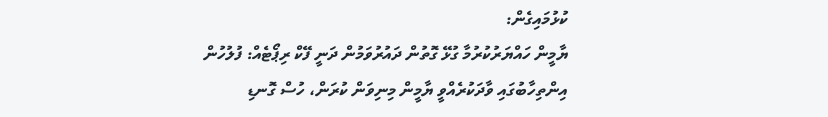ކުޅުމައިގެން:
ޔާމީން ހައްޔަރުކުރުމާ ގުޅޭ ގޮތުން ދައުރުވަމުން ދަނީ ފޭކް ރިޕޯޓެއް: ފުލުހުން
އިންތިހާބުގައި ވާދަކުރެއްވީ ޔާމީން މިނިވަން ކުރަން، ހުސް ގޮނޑި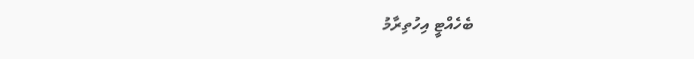ބެހެއްޓީ އިހުތިރާމު